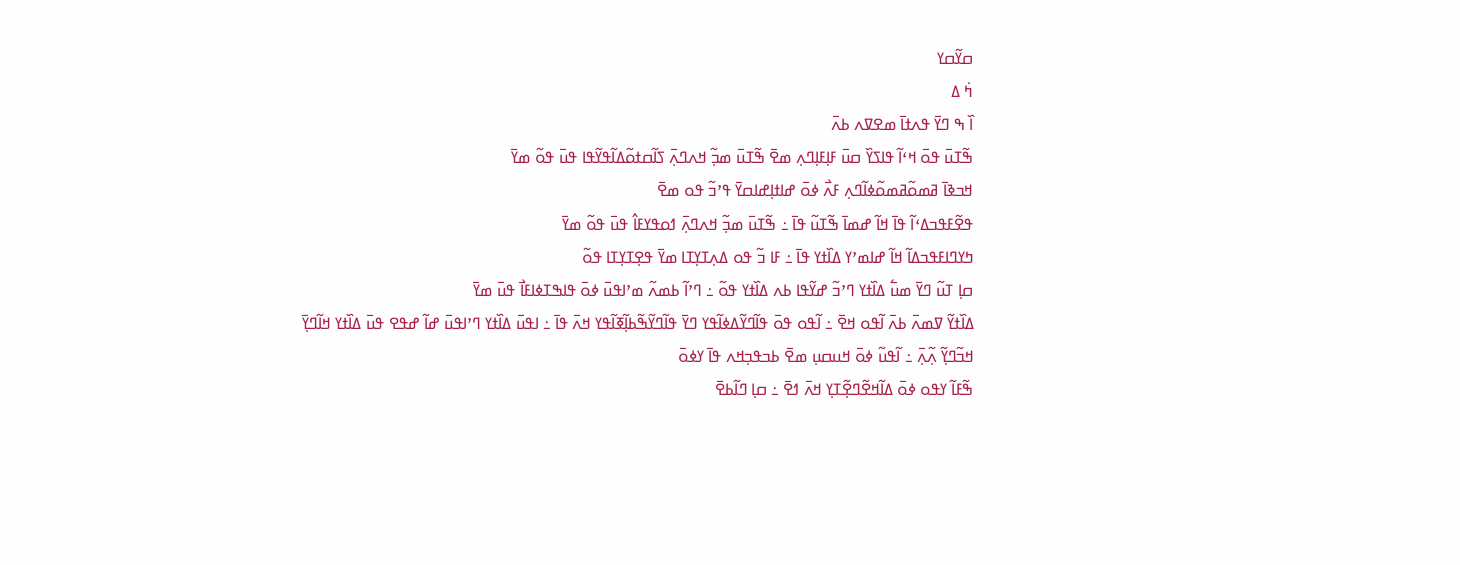ߛߌ߬ߛߌ
ߤ߭ ߡ
ߊ߰ ߒ ߣߌ߫ ߟߍߙߊ߫ ߘߐߜߍ ߕߍ߫
ߒ߬ߠߎ߫ ߟߋ߫ ߞߵߊ߬ ߟߊߖߌ߰ ߛߎ߫ ߓߊ߲ߓߊ߲ߣߍ߲ ߘߐ߫ ߒ߬ߠߎ߫ ߘߏ߲߬ ߞߍߣߍ߲߫ ߖߊ߬ߛߙߋ߬ߡߊ߬ߟߌ߬ߟߊ ߟߎ߫ ߟߋ߬ ߘߌ߫
ߞߏߢߊ߫ ߥߘߋ߬ߥߘߋ߬ߦߊ߬ߣߍ߲ ߓߍ߯ ߦߋ߫ ߝߊߙߊ߲ߝߊߛߌ߫ ߟߴߏ߬ ߟߋ ߘߐ߫
ߟߐ߬ߓߟߏߡߵߊ߬ ߟߊ߫ ߞߊ߬ ߝߘߊ߫ ߒ߬ߠߎ߬ ߟߊ߫ ߸ ߒ߬ߠߎ߫ ߘߏ߲߬ ߞߍߣߍ߲߫ ߗߋߟߌߓߊ߮ ߟߎ߫ ߟߋ߬ ߘߌ߫
ߤߌߣߊߓߟߏߡߊ߬ ߞߊ߬ ߝߊߘߴߌ ߡߊ߰ߙߌ ߟߊ߫ ߸ ߓߊ ߏ߬ ߟߋ ߡߍ߲ߠߌ߲ߠߊ ߘߌ߫ ߟߐ߲ߠߌ߲ߠߊ ߟߋ߬
ߛߊ߲ ߠߎ߬ ߣߌ߫ ߘߎ߱ ߡߊ߰ߙߌ ߣߴߏ߬ ߝߌ߬ߟߊ ߕߍ ߡߊ߰ߙߌ ߟߋ߬ ߸ ߣߴߊ߬ ߕߘߍ߬ ߘߴߊߟߎ߫ ߦߋ߫ ߟߊߒߠߦߊߓߊ߯ ߟߎ߫ ߘߌ߫
ߡߊ߰ߙߌ߬ ߜߘߍ߫ ߕߍ߫ ߊ߬ߟߋ ߞߐ߫ ߸ ߊ߬ߟߋ ߟߋ߫ ߟߊ߬ߣߌ߬ߡߦߊ߬ߟߌ ߣߌ߫ ߟߊ߬ߣߌ߬ߒ߬ߕߊ߲߬ߧߊ߬ߟߌ ߞߍ߫ ߟߊ߫ ߸ ߊߟߎ߫ ߡߊ߰ߙߌ ߣߴߊߟߎ߫ ߝߊ߬ ߝߟߐ ߟߎ߫ ߡߊ߰ߙߌ ߞߊ߬ߣߌ߲߫
ߞߏ߬ߣߌ߲߬ ߍ߲߬ߍ߲߫ ߸ ߊ߬ߟߎ߬ ߦߋ߫ ߞߎߛߎ߲ ߘߐ߫ ߕߏߟߏ߲ߞߍ ߟߊ߫ ߌߦߋ߫
ߒ߬ߓߊ߬ ߌߟߋ ߦߋ߫ ߡߊ߬ߞߐ߬ߣߐ߲߬ߠߌ߲ ߞߍ߫ ߗߐ߫ ߸ ߛߊ߲ ߣߊ߬ߕߐ߫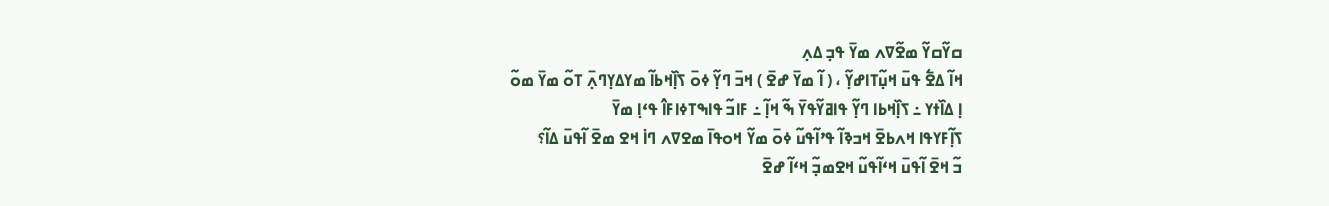ߛߌ߬ߛߌ߬ ߘߐ߬ߜߍ ߘߌ߫ ߟߏ߲ ߡߍ߲
ߞߊ߬ ߡߐ߱ ߟߎ߫ ߞߎ߲߬ߠߊߝߌ߲߬ ، ( ߊ߬ ߘߌ߫ ߝߐ߫ ) ߞߏ߫ ߣߌ߲߬ ߦߋ߫ ߖߊ߲߰ߞߕߊ߬ ߘߌߡߌ߲ߣߍ߲߫ ߠߋ߬ ߘߌ߫ ߘߋ߬
ߊ߲ ߡߊ߰ߙߌ ߸ ߖߊ߲߰ߞߕߊ ߣߌ߲߬ ߟߊߥߌ߬ߟߌ߫ ߒ߬ ߞߊ߲߬ ߸ ߓߊߏ߬ ߟߊߒߠߦߊߓߊ߮ ߟߵߊ߲ ߘߌ߫
ߖߊ߲߬ߓߌߟߊ ߞߍߕߐ߫ ߞߏߢߊ߬ ߟߴߊ߬ߟߎ߬ ߦߋ߫ ߘߌ߬ ߞߋߟߊ߫ ߘߐߜߍ ߣߊ߭ ߞߐ ߘߐ߫ ߊ߬ߟߎ߫ ߡߊ߬؟
ߏ߬ ߞߐ߫ ߊ߬ߟߎ߫ ߞߵߊ߬ߟߎ߬ ߞߐߘߏ߲߬ ߞߵߊ߬ ߝߐ߫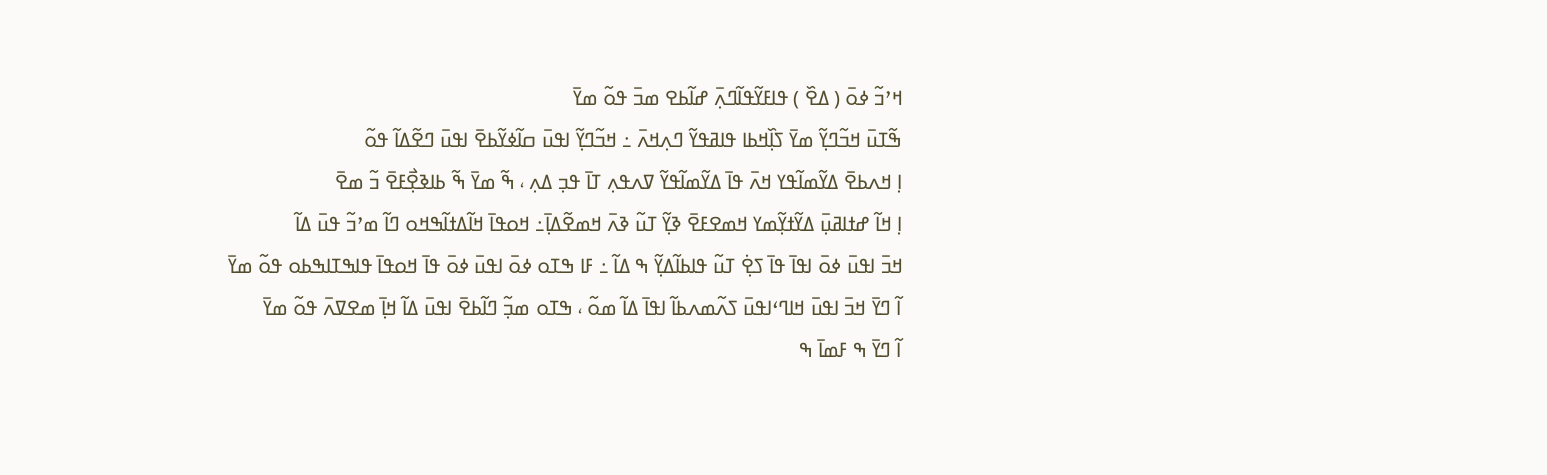ߞߴߏ߬ ߦߋ߫ ( ߡߐ߰ ) ߟߊߓߌ߬ߟߊ߬ߣߍ߲߫ ߝߊ߬ߕߐ ߘߏ߫ ߟߋ߬ ߘߌ߫
ߒ߬ߠߎ߫ ߞߏ߬ߣߌ߲߬ ߘߌ߫ ߖߊ߲߰ߞߕߊ ߟߊߥߟߌ߬ ߣߍ߲ߞߍ߫ ߸ ߞߏ߬ߣߌ߲߬ ߊߟߎ߫ ߛߊ߬ߦߌ߬ߕߐ߫ ߊߟߎ߫ ߣߐ߬ߡߊ߬ ߟߋ߬
ߊ߲ ߞߍߕߐ߫ ߡߌ߬ߘߊ߬ߟߌ ߞߍ߫ ߟߊ߫ ߡߌ߬ߘߊ߬ߟߌ߬ ߜߍߟߍ߲ ߠߊ߫ ߟߏ߲ ߡߍ߲ ، ߒ߬ ߘߌ߫ ߒ߬ ߕߊߢߐ߲߯ߓߐ߫ ߏ߬ ߘߐ߫
ߊ߲ ߞߊ߬ ߝߙߊߥߎ߲߫ ߡߌ߬ߙߌ߲߬ߘߌ ߞߘߐߓߐ߫ ߢߌ߲߬ ߠߎ߬ ߢߍ߫ ߞߘߐ߬ߡߊ߲߫߸ ߞߋߟߊ߫ ߞߊ߬ߡߙߊ߬ߒߞߋ ߣߊ߬ ߘߴߏ߬ ߟߎ߫ ߡߊ߬
ߞߏ߫ ߊߟߎ߫ ߦߋ߫ ߊߟߊ߫ ߟߊ߫ ߖߐ߲߭ ߠߎ߬ ߟߊߕߊ߬ߡߌ߲߬ ߒ ߡߊ߬ ߸ ߓߊ ߒߠߋ ߦߋ߫ ߊߟߎ߫ ߦߋ߫ ߟߊ߫ ߞߋߟߊ߫ ߟߊߒߠߊߒߕߋ ߟߋ߬ ߘߌ߫
ߊ߬ ߣߌ߫ ߞߏ߫ ߊߟߎ߫ ߞߊߣߵߊߟߎ߫ ߖߍ߬ߘߍߕߊ߬ ߊߟߊ߫ ߡߊ߬ ߘߋ߬ ، ߒߠߋ ߘߏ߲߬ ߣߊ߬ߕߐ߫ ߊߟߎ߫ ߡߊ߬ ߞߊ߲߫ ߘߐߜߍ߫ ߟߋ߬ ߘߌ߫
ߊ߬ ߣߌ߫ ߒ ߓߘߊ߫ ߒ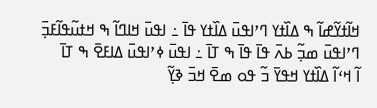ߞߊ߬ߙߌ߬ߝߊ߬ ߒ ߡߊ߰ߙߌ ߣߴߊߟߎ߫ ߡߊ߰ߙߌ ߟߊ߫ ߸ ߊߟߎ߫ ߞߊߣߊ߬ ߒ ߞߙߎ߬ߟߊ߬ߓߏ߲߫
ߣߴߊߟߎ߫ ߘߏ߲߬ ߕߍ߫ ߟߊ߫ ߟߊ߫ ߒ ߠߊ߫ ߸ ߊߟߎ߫ ߦߴߊߟߎ߫ ߡߊߓߐ߫ ߒ ߠߊ߫
ߊ߬ ߞߵߊ߬ ߡߊ߰ߙߌ ߞߟߌ߫ ߏ߬ ߟߋ ߘߐ߫ ߞߏ߫ ߢߌ߲߬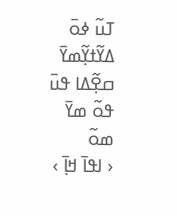ߠߎ߬ ߦߋ߫ ߡߌ߬ߙߌ߲߬ߘߌ߫ ߛߐ߲߬ߡߊ ߟߎ߫ ߟߋ߬ ߘߌ߫ ߘߋ߬
‹ ߊߟߊ߫ ߞߊ߲߫ ›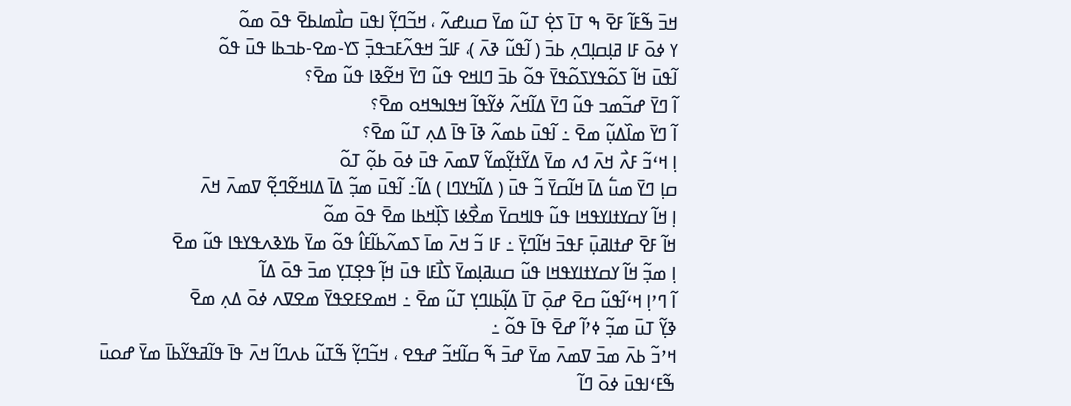ߞߏ߫ ߒ߬ߓߊ߬ ߓߐ߫ ߒ ߠߊ߫ ߖߐ߲߭ ߠߎ߬ ߘߌ߫ ߛߎߝߍ߬ ، ߞߏ߬ߣߌ߲߬ ߊߟߎ߫ ߛߊ߯ߘߊߕߐ߫ ߟߋ߫ ߘߋ߬
ߌ ߦߋ߫ ߓߊ ߥߊ߲ߛߊ߲ߣߍ߲ ߕߏ߫ ( ߊ߬ߟߎ߬ ߢߍ߫ )، ߓߊߏ߬ ߞߟߍ߬ߓߏߟߏ߲߫ ߖߌ-ߘߐ-ߕߏߕߊ ߟߎ߫ ߟߋ߬
ߊ߬ߟߎ߫ ߞߊ߬ ߖߋ߬ߟߌߖߋ߬ߟߌ߫ ߟߋ߬ ߕߏ߫ ߣߊߞߐ ߟߎ߬ ߣߌ߫ ߞߐ߬ߢߊ ߟߎ߬ ߘߐ߫؟
ߊ߬ ߣߌ߫ ߝߏ߬ߘߏ ߟߎ߬ ߣߌ߫ ߡߊ߬ߞߍ߬ ߦߌ߬ߟߊ߬ ߞߟߊߒߞߋ ߘߐ߫؟
ߊ߬ ߣߌ߫ ߘߊ߰ߡߎ߲߬ ߘߐ߫ ߸ ߊ߬ߟߎ߫ ߕߘߍ߬ ߢߊ߫ ߟߊ߫ ߡߍ߲ ߠߎ߬ ߘߐ߫؟
ߊ߲ ߞߵߏ߬ ߓߍ߯ ߞߍ߫ ߗߍ ߘߌ߫ ߡߌ߬ߙߌ߲߬ߘߌ߬ ߜߘߍ߫ ߟߎ߫ ߦߋ߫ ߕߋ߲߬ ߠߋ߬
ߛߊ߲ ߣߌ߫ ߘߎ߱ ߡߊ߫ ߞߊ߬ߛߌ߫ ߏ߬ ߟߎ߫ ( ߡߊ߬ߤߌߣߊ ) ߡߊ߬߸ ߊ߬ߟߎ߫ ߘߏ߲߬ ߡߊ߫ ߡߊߞߐ߬ߣߐ߲߬ ߜߘߍ߫ ߞߍ߫
ߊ߲ ߞߊ߬ ߌߛߌߙߊߌߟߞߊ ߟߎ߬ ߟߊߞߛߌ߫ ߘߐ߯ߦߊ ߖߊ߲߰ߞߕߊ ߘߐ߫ ߟߋ߫ ߘߋ߬
ߞߊ߬ ߓߐ߫ ߝߙߊߥߎ߲߫ ߓߟߏ߫ ߞߊ߬ߣߌ߲߫ ߸ ߓߊ ߏ߬ ߞߍ߫ ߘߊ߫ ߖߘߍ߬ߕߊ߬ߓߊ߮ ߟߋ߬ ߘߌ߫ ߕߌߢߍߟߌߟߊ ߟߎ߬ ߘߐ߫
ߊ߲ ߘߏ߲߬ ߞߊ߬ ߌߛߌߙߊߌߟߞߊ ߟߎ߬ ߛߎߥߊ߲ߘߌ߫ ߖߊ߯ߓߊ ߟߎ߫ ߞߊ߲߬ ߟߐ߲ߠߌ߲ ߘߏ߫ ߟߋ߫ ߡߊ߬
ߊ߬ ߣߴߊ߲ ߞߵߊ߬ߟߎ߬ ߛߐ߫ ߝߋ߲߫ ߠߊ߫ ߡߊ߲߬ߕߊߣߌ߲ ߠߎ߬ ߘߐ߫ ߸ ߞߘߐߓߐߟߌ߫ ߘߐߜߍ ߦߋ߫ ߡߍ߲ ߘߐ߫
ߢߌ߲߬ ߠߎ߫ ߘߏ߲߬ ߦߴߊ߬ ߝߐ߫ ߟߊ߫ ߟߋ߬ ߸
ߞߴߏ߬ ߕߍ߫ ߘߏ߫ ߜߘߍ߫ ߘߌ߫ ߝߏ߫ ߒ߬ ߛߊ߬ߞߏ߬ ߝߟߐ ، ߞߏ߬ߣߌ߲߬ ߒ߬ߠߎ߬ ߕߍߣߊ߬ ߞߍ߫ ߟߊ߫ ߟߊ߬ߥߟߌ߬ߕߊ߫ ߘߌ߫ ߝߋߎ߫
ߒ߬ߓߵߊߟߎ߫ ߦߋ߫ ߣߊ߬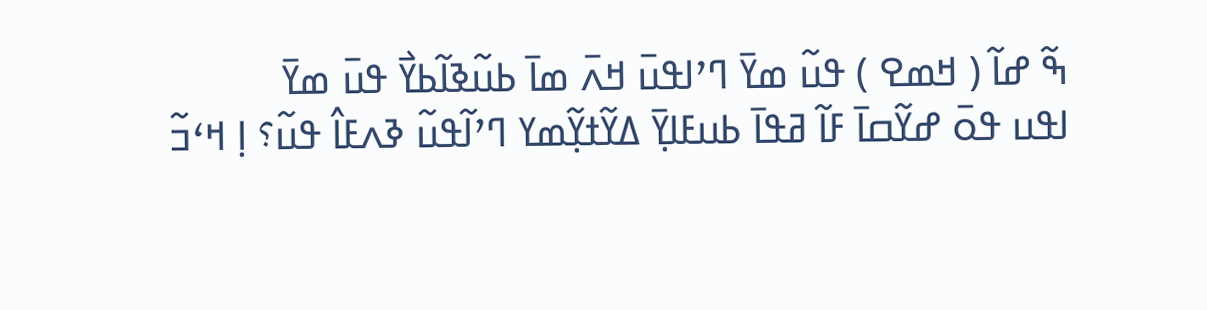ߒ߬ ߝߊ߬ ( ߞߘߐ ) ߟߎ߬ ߘߌ߫ ߣߴߊߟߎ߫ ߞߍ߫ ߘߊ߫ ߕߎ߬ߢߊ߬ߕߌ߯ ߟߎ߫ ߘߌ߫
ߊߟߎ ߟߋ߫ ߝߌ߬ߛߊ߫ ߓߊ߬ ߥߟߊ߫ ߕߎߓߊߌ߲߫ ߡߌ߬ߙߌ߲߬ߘߌ ߣߴߊ߬ߟߎ߬ ߢߍߓߊ߮ ߟߎ߬؟ ߊ߲ ߞߵߏ߬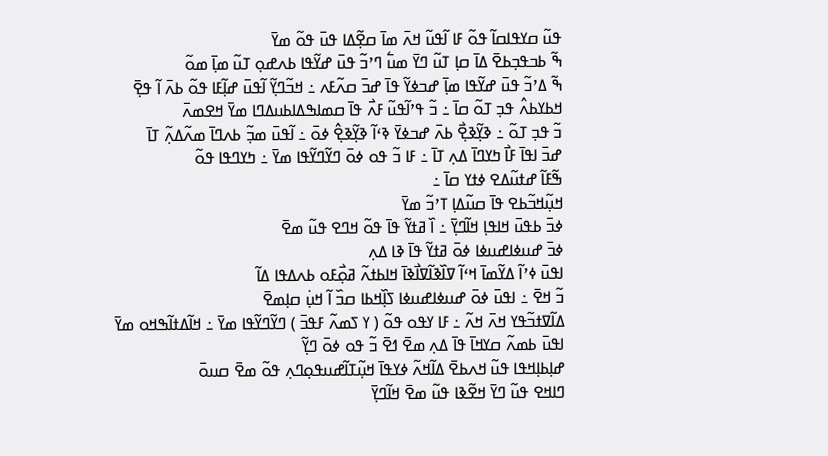ߟߎ߬ ߛߌߟߊߛߊ߬ ߟߋ߬ ߓߊ ߊ߬ߟߎ߬ ߞߍ߫ ߘߊ߫ ߛߐ߲߬ߡߊ ߟߎ߫ ߟߋ߬ ߘߌ߫
ߒ߬ ߕߏߟߏ߲ߕߐ߫ ߡߊ߫ ߛߊ߲ ߠߎ߬ ߣߌ߫ ߘߎ߱ ߣߴߏ߬ ߟߎ߫ ߝߌ߬ߟߊ ߕߍߝߋ߲ ߠߎ߬ ߘߊ߲߫ ߘߋ߬
ߒ߬ ߡߴߏ߬ ߟߎ߫ ߝߌ߬ߟߊ ߘߊ߲߫ ߝߏߦߌ߬ ߟߊ߫ ߝߏ߫ ߛߍ߬ߓߍ ߸ ߞߏ߬ߣߌ߲߬ ߊ߬ߟߎ߫ ߝߊ߲߬ߓߊ ߟߋ߬ ߕߍ߫ ߊ߬ ߟߐ߲߫
ߞߕߌߕߍ߮ ߟߏ߲ ߠߋ߬ ߛߊ߫ ߸ ߏ߬ ߟߴߊ߬ߟߎ߬ ߓߍ߯ ߟߊ߫ ߛߘߊߒߡߊߕߎߡߣߊ ߘߌ߫ ߞߐߘߍ߫
ߏ߬ ߟߏ߲ ߠߋ߬ ߸ ߢߌ߲߬ߢߐ߲߯ ߕߍ߫ ߝߏߦߌ߫ ߢߵߊ߬ ߢߌ߲߬ߢߐ߲߮ ߦߋ߫ ߸ ߊ߬ߟߎ߫ ߘߏ߲߬ ߕߍߣߊ߫ ߘߍ߬ߡߍ߲߬ ߠߊ߫
ߝߏ߫ ߊߟߊ߫ ߓߊ߯ ߤߌߣߊ߫ ߡߍ߲ ߠߊ߫ ߸ ߓߊ ߏ߬ ߟߋ ߦߋ߫ ߣߌ߬ߣߌ߬ߟߊ ߘߌ߫ ߸ ߤߌߣߟߊ ߟߋ߬
ߒ߬ߓߊ߬ ߝߙߎ߬ߡߐ ߦߙߌ ߛߊ߫ ߸
ߞߎ߲߬ߞߏ߬ߕߐ ߟߊ߫ ߛߎ߬ߡߊ߲ ߠߴߏ߬ ߘߌ߫
ߦߏ߫ ߕߟߎ߫ ߞߊߟߊ߲ ߞߊ߬ߣߌ߲߫ ߸ ߊ߰ ߥߙߌ߬ ߟߊ߫ ߟߋ߬ ߞߣߐ ߟߎ߬ ߘߐ߫
ߦߏ߫ ߝߎߦߊߝߎߦߊ ߦߋ߫ ߥߙߌ߬ ߟߊ߫ ߢߊ ߡߍ߲
ߊߟߎ߫ ߦߴߊ߬ ߡߌ߬ߘߊ߫ ߞߵߊ߬ ߜߊ߰ߢߊ߬ߜߊ߯ߢߊ߫ ߞߊߕߙߍ߬ ߥߋ߲߯ߓߋ ߕߍߡߟߊ ߡߊ߬
ߏ߬ ߞߐ߫ ߸ ߊߟߎ߫ ߦߋ߫ ߝߎߦߊߝߎߦߊ ߖߊ߲߰ߞߕߊ ߛߏ߰ ߊ߬ ߞߎ߲߭ ߛߊ߲ߘߐ߫
ߡߊ߬ߜߙߏ߬ߟߌ ߞߍ߫ ߞߍ߬ ߸ ߓߊ ߌߟߋ ߟߋ߬ ( ߌ ߖߘߍ߬ ߓߟߏ߫ ) ߣߌ߬ߣߌ߬ߟߊ ߘߌ߫ ߸ ߞߊ߬ߡߙߊ߬ߒߞߋ ߘߌ߫
ߊߟߎ߫ ߕߘߍ߬ ߛߌߞߊ߫ ߟߊ߫ ߡߍ߲ ߘߐ߫ ߗߐ߫ ߏ߬ ߟߋ ߦߋ߫ ߣߌ߲߬
ߝߊ߲ߕߊ߲ߞߟߊ ߟߎ߬ ߞߍߕߐ߫ ߡߊ߬ߞߍ߬ ߦߌߟߊ߫ ߞߎ߲߬ߠߊ߬ߝߎߟߋ߲ߣߍ߲ ߟߋ߬ ߘߐ߫ ߛߎߋ߫
ߣߊߞߐ ߟߎ߬ ߣߌ߫ ߞߐ߬ߢߊ ߟߎ߬ ߘߐ߫ ߞߊ߬ߣߌ߲߫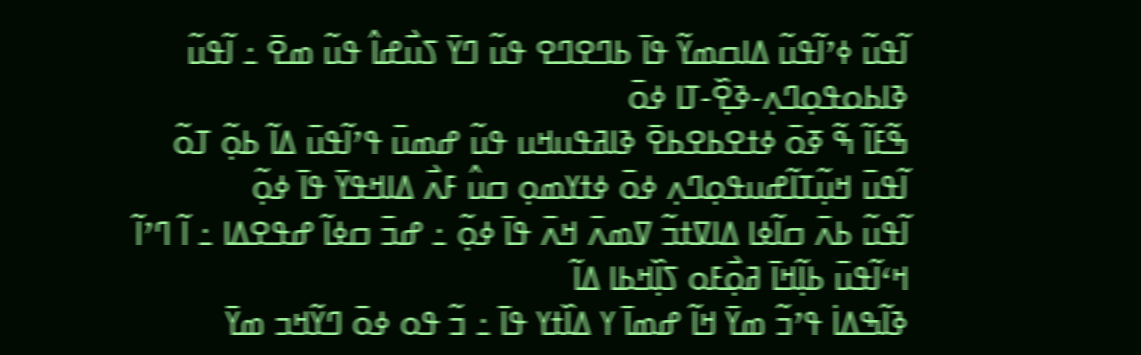ߊ߬ߟߎ߬ ߦߴߊ߬ߟߎ߬ ߡߊߛߘߌ߬ ߟߊ߫ ߕߣߐߣߐ ߟߎ߬ ߣߌ߫ ߖߎ߯ߝߊ߮ ߟߎ߬ ߘߐ߫ ߸ ߊ߬ߟߎ߬ ߢߊߕߋߟߋ߲ߣߍ߲-ߢߐ߲߰-ߠߊ ߦߋ߫
ߒ߬ߓߊ߬ ߒ߬ ߧߋ߫ ߦߙߐߕߐߕߐ߫ ߢߊߥߟߎߞߎ ߟߎ߬ ߝߘߎ߫ ߟߴߊ߬ߟߎ߫ ߡߊ߬ ߕߋ߲߬ ߠߋ߬
ߊ߬ߟߎ߫ ߞߎ߲߬ߠߊ߬ߝߎߟߋ߲ߣߍ߲ ߦߋ߫ ߦߙߌߘߋ߲ ߛߎ߮ ߓߍ߯ ߡߊߞߟߌ߫ ߟߊ߫ ߦߋ߲߬
ߊ߬ߟߎ߬ ߕߍ߫ ߛߊ߬ߦߊ ߡߊߜߙߏ߬ ߜߘߍ߫ ߞߍ߫ ߟߊ߫ ߦߋ߲߬ ߸ ߝߏ߫ ߛߦߊ߬ ߝߟߐߡߊ ߸ ߊ߬ ߣߴߊ߬ ߞߵߊ߬ߟߎ߫ ߕߊ߲߬ߞߊ߫ ߥߋ߲߯ߓߋ ߖߊ߲߰ߞߕߊ ߡߊ߬
ߢߊ߬ߒߡߊ߭ ߟߴߏ߬ ߘߌ߫ ߞߊ߬ ߝߘߊ߫ ߌ ߡߊ߰ߙߌ ߟߊ߫ ߸ ߏ߬ ߟߋ ߦߋ߫ ߣߌ߬ߞߏ ߘߌ߫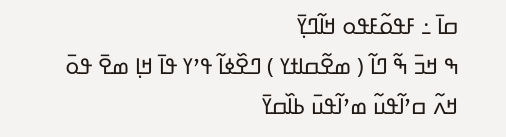ߛߊ߫ ߸ ߓߟߋ߬ߓߟߋ ߞߊ߬ߣߌ߲߫
ߒ ߞߏ߫ ߒ߬ ߣߊ߬ ( ߘߐ߬ߛߊߙߌ ) ߣߐ߰ߦߊ߬ ߟߴߌ ߟߊ߫ ߞߊ߲ ߘߐ߫ ߟߋ߫ ߞߍ߬ ߛߴߊ߬ߟߎ߬ ߘߴߊ߬ߟߎ߫ ߕߊ߰ߛߌ߫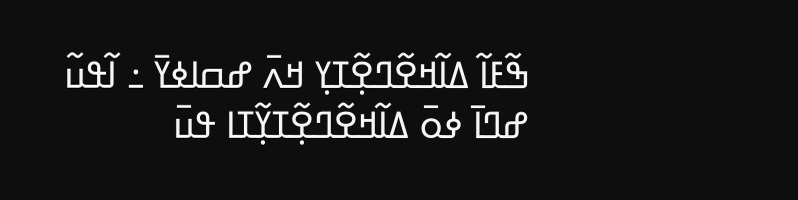ߒ߬ߓߊ߬ ߡߊ߬ߞߐ߬ߣߐ߲߬ߠߌ߲ ߞߍ߫ ߝߛߊߦߌ߫ ߸ ߊ߬ߟߎ߬ ߝߣߊ߫ ߦߋ߫ ߡߊ߬ߞߐ߬ߣߐ߲߬ߠߌ߲߬ߠߊ ߟߎ߫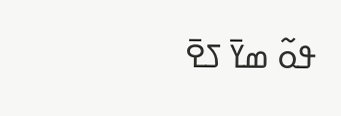ߟߋ߬ ߘߌ߫ ߖߐ߫